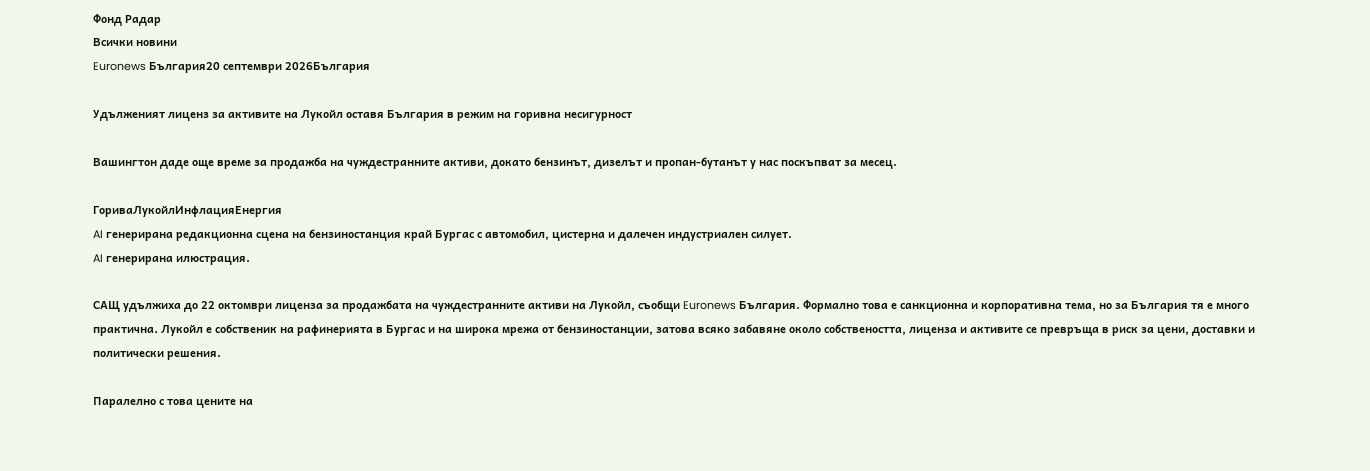Фонд Радар
Всички новини
Euronews България20 септември 2026България

Удълженият лиценз за активите на Лукойл оставя България в режим на горивна несигурност

Вашингтон даде още време за продажба на чуждестранните активи, докато бензинът, дизелът и пропан-бутанът у нас поскъпват за месец.

ГориваЛукойлИнфлацияЕнергия
AI генерирана редакционна сцена на бензиностанция край Бургас с автомобил, цистерна и далечен индустриален силует.
AI генерирана илюстрация.

САЩ удължиха до 22 октомври лиценза за продажбата на чуждестранните активи на Лукойл, съобщи Euronews България. Формално това е санкционна и корпоративна тема, но за България тя е много практична. Лукойл е собственик на рафинерията в Бургас и на широка мрежа от бензиностанции, затова всяко забавяне около собствеността, лиценза и активите се превръща в риск за цени, доставки и политически решения.

Паралелно с това цените на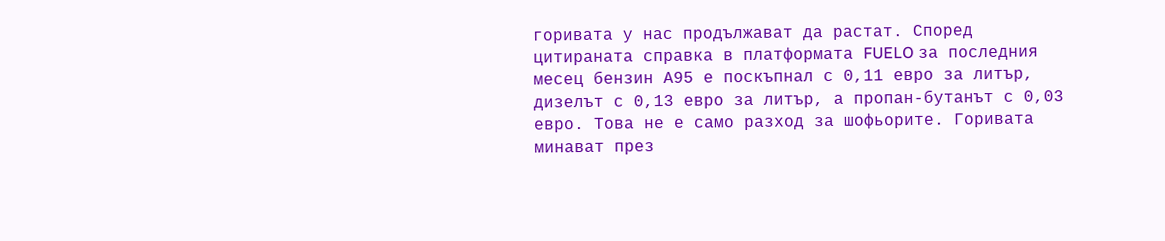горивата у нас продължават да растат. Според цитираната справка в платформата FUELO за последния месец бензин А95 е поскъпнал с 0,11 евро за литър, дизелът с 0,13 евро за литър, а пропан-бутанът с 0,03 евро. Това не е само разход за шофьорите. Горивата минават през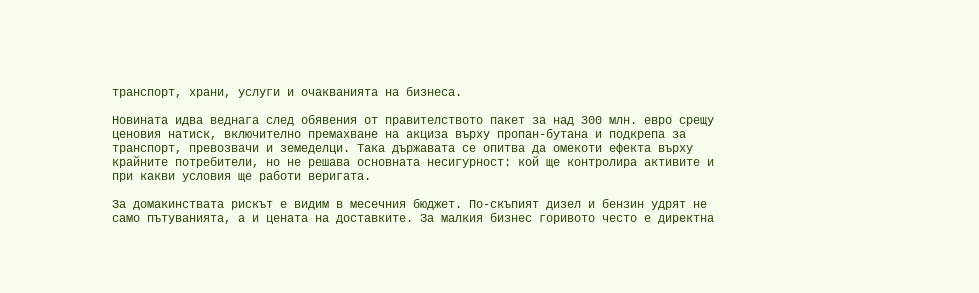транспорт, храни, услуги и очакванията на бизнеса.

Новината идва веднага след обявения от правителството пакет за над 300 млн. евро срещу ценовия натиск, включително премахване на акциза върху пропан-бутана и подкрепа за транспорт, превозвачи и земеделци. Така държавата се опитва да омекоти ефекта върху крайните потребители, но не решава основната несигурност: кой ще контролира активите и при какви условия ще работи веригата.

За домакинствата рискът е видим в месечния бюджет. По-скъпият дизел и бензин удрят не само пътуванията, а и цената на доставките. За малкия бизнес горивото често е директна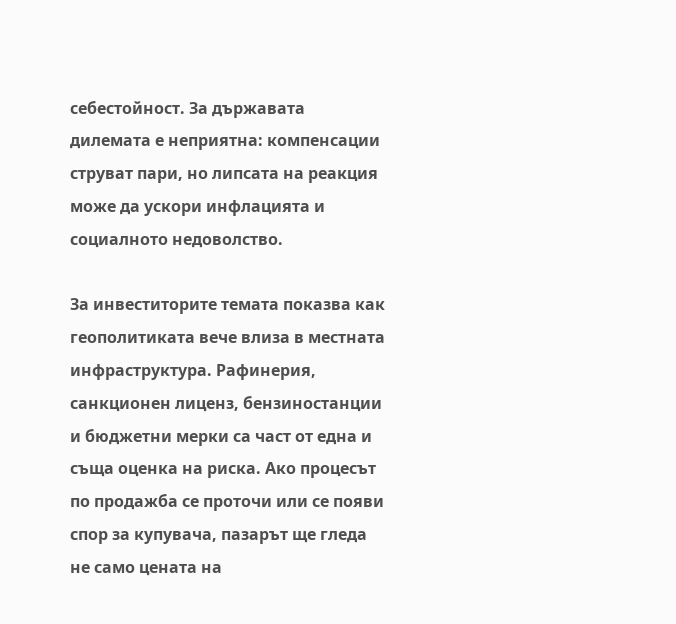себестойност. За държавата дилемата е неприятна: компенсации струват пари, но липсата на реакция може да ускори инфлацията и социалното недоволство.

За инвеститорите темата показва как геополитиката вече влиза в местната инфраструктура. Рафинерия, санкционен лиценз, бензиностанции и бюджетни мерки са част от една и съща оценка на риска. Ако процесът по продажба се проточи или се появи спор за купувача, пазарът ще гледа не само цената на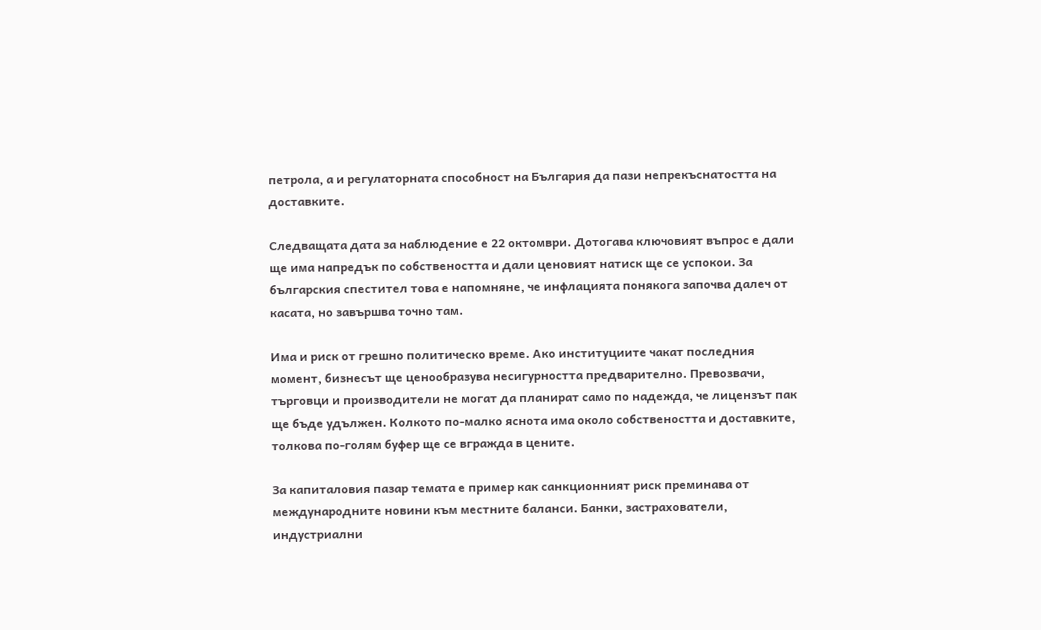петрола, а и регулаторната способност на България да пази непрекъснатостта на доставките.

Следващата дата за наблюдение е 22 октомври. Дотогава ключовият въпрос е дали ще има напредък по собствеността и дали ценовият натиск ще се успокои. За българския спестител това е напомняне, че инфлацията понякога започва далеч от касата, но завършва точно там.

Има и риск от грешно политическо време. Ако институциите чакат последния момент, бизнесът ще ценообразува несигурността предварително. Превозвачи, търговци и производители не могат да планират само по надежда, че лицензът пак ще бъде удължен. Колкото по-малко яснота има около собствеността и доставките, толкова по-голям буфер ще се вгражда в цените.

За капиталовия пазар темата е пример как санкционният риск преминава от международните новини към местните баланси. Банки, застрахователи, индустриални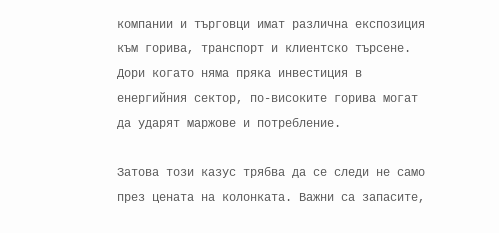компании и търговци имат различна експозиция към горива, транспорт и клиентско търсене. Дори когато няма пряка инвестиция в енергийния сектор, по-високите горива могат да ударят маржове и потребление.

Затова този казус трябва да се следи не само през цената на колонката. Важни са запасите,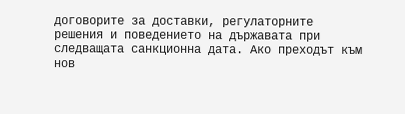договорите за доставки, регулаторните решения и поведението на държавата при следващата санкционна дата. Ако преходът към нов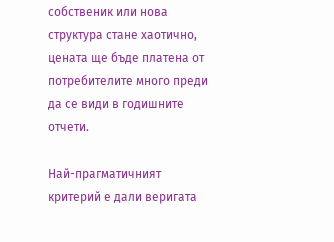собственик или нова структура стане хаотично, цената ще бъде платена от потребителите много преди да се види в годишните отчети.

Най-прагматичният критерий е дали веригата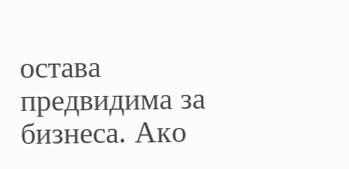остава предвидима за бизнеса. Ако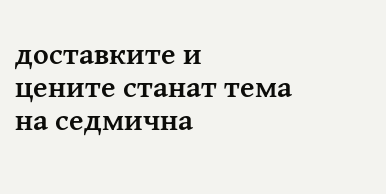доставките и цените станат тема на седмична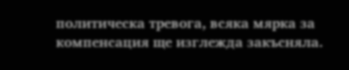политическа тревога, всяка мярка за компенсация ще изглежда закъсняла.